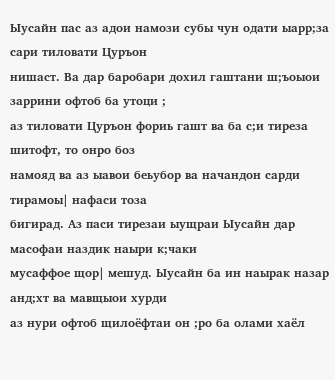Ыусайн пас аз адои намози субы чун одати ыарр;за сари тиловати Цуръон
нишаст. Ва дар баробари дохил гаштани ш;ъоыои заррини офтоб ба утоци ;
аз тиловати Цуръон фориь гашт ва ба с;и тиреза шитофт, то онро боз
намояд ва аз ыавои беьубор ва начандон сарди тирамоы| нафаси тоза
бигирад. Аз паси тирезаи ыущраи Ыусайн дар масофаи наздик наыри к;чаки
мусаффое щор| мешуд. Ыусайн ба ин наырак назар анд;хт ва мавщыои хурди
аз нури офтоб щилоёфтаи он ;ро ба олами хаёл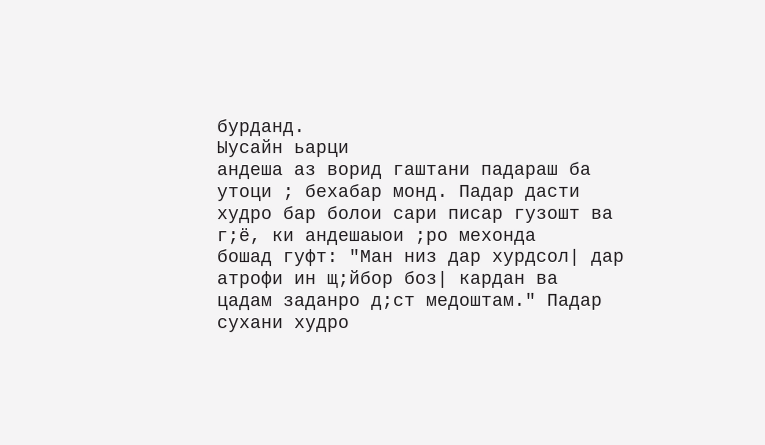бурданд.
Ыусайн ьарци
андеша аз ворид гаштани падараш ба утоци ; бехабар монд. Падар дасти
худро бар болои сари писар гузошт ва г;ё, ки андешаыои ;ро мехонда
бошад гуфт: "Ман низ дар хурдсол| дар атрофи ин щ;йбор боз| кардан ва
цадам заданро д;ст медоштам." Падар сухани худро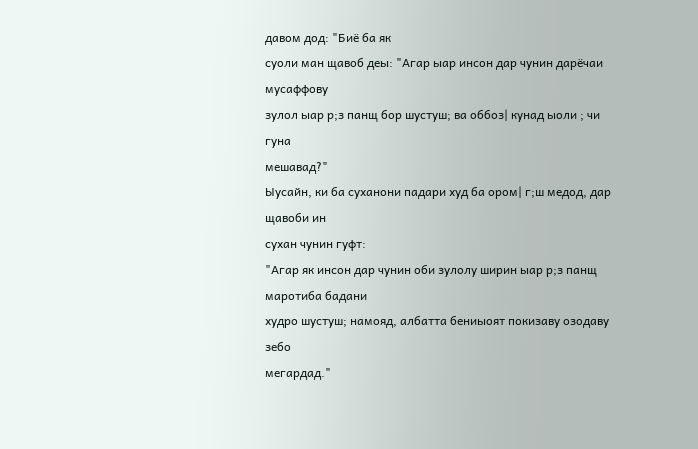давом дод: "Биё ба як
суоли ман щавоб деы: "Агар ыар инсон дар чунин дарёчаи мусаффову
зулол ыар р;з панщ бор шустуш; ва оббоз| кунад ыоли ; чи гуна
мешавад?"
Ыусайн, ки ба суханони падари худ ба ором| г;ш медод, дар щавоби ин
сухан чунин гуфт:
"Агар як инсон дар чунин оби зулолу ширин ыар р;з панщ маротиба бадани
худро шустуш; намояд, албатта бениыоят покизаву озодаву зебо
мегардад."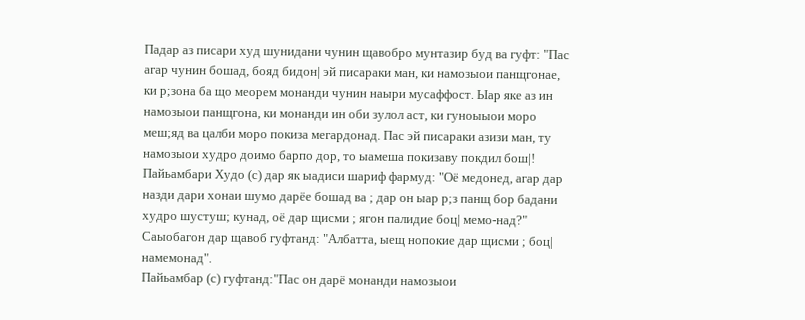Падар аз писари худ шунидани чунин щавобро мунтазир буд ва гуфт: "Пас
агар чунин бошад, бояд бидон| эй писараки ман, ки намозыои панщгонае,
ки р;зона ба що меорем монанди чунин наыри мусаффост. Ыар яке аз ин
намозыои панщгона, ки монанди ин оби зулол аст, ки гуноыыои моро
меш;яд ва цалби моро покиза мегардонад. Пас эй писараки азизи ман, ту
намозыои худро доимо барпо дор, то ыамеша покизаву покдил бош|!
Пайьамбари Худо (с) дар як ыадиси шариф фармуд: "Оё медонед, агар дар
назди дари хонаи шумо дарёе бошад ва ; дар он ыар р;з панщ бор бадани
худро шустуш; кунад, оё дар щисми ; ягон палидие боц| мемо-над?"
Саыобагон дар щавоб гуфтанд: "Албатта, ыещ нопокие дар щисми ; боц|
намемонад".
Пайьамбар (с) гуфтанд:"Пас он дарё монанди намозыои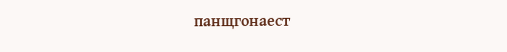панщгонаест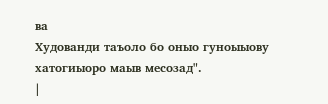ва
Худованди таъоло бо оныо гуноыыову хатогиыоро маыв месозад".
|